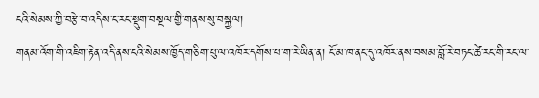ངའི་སེམས་ཀྱི་བརྩེ་བ་འདིས་ང་རང་སྡུག་བསྔལ་གྱི་གནས་སུ་བསྐྱལ།
གནམ་འོག་གི་འཇིག་རྟེན་འདི་ནས་ངའི་སེམས་ཁྱོད་གཅིག་པུ་ལ་འཁོར་དགོས་པ་ག་རེ་ཡིན་ན། ངོ་མ་ཁ་ནང་དུ་འཁོར་ནས་བསམ་བློ་རེ་བཏང་ཚེ་རང་གི་རང་ལ་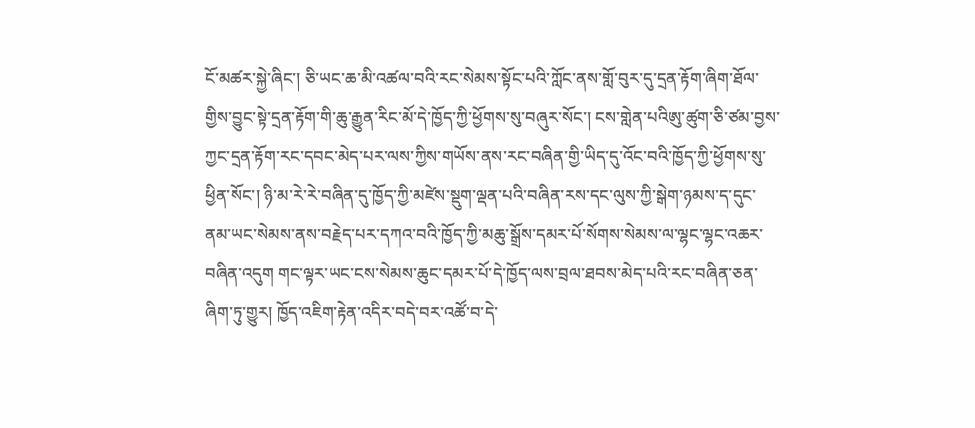ངོ་མཚར་སྐྱེ་ཞིང་། ཅི་ཡང་ཆ་མི་འཚལ་བའི་རང་སེམས་སྟོང་པའི་ཀློང་ནས་གློ་བུར་དུ་དྲན་རྟོག་ཞིག་ཐོལ་གྱིས་བྱུང་སྟེ་དྲན་རྟོག་གི་ཆུ་རྒྱུན་རིང་མོ་དེ་ཁྱོད་ཀྱི་ཕྱོགས་སུ་བཞུར་སོང་། ངས་གླེན་པའིཨུ་ཚུག་ཅི་ཙམ་བྱས་ཀྱང་དྲན་རྟོག་རང་དབང་མེད་པར་ལས་ཀྱིས་གཡོས་ནས་རང་བཞིན་གྱི་ཡིད་དུ་འོང་བའི་ཁྱོད་ཀྱི་ཕྱོགས་སུ་ཕྱིན་སོང་། ཉི་མ་རེ་རེ་བཞིན་དུ་ཁྱོད་ཀྱི་མཛེས་སྡུག་ལྡན་པའི་བཞིན་རས་དང་ལུས་ཀྱི་སྒེག་ཉམས་ད་དུང་ནམ་ཡང་སེམས་ནས་བརྗེད་པར་དཀའ་བའི་ཁྱོད་ཀྱི་མཆུ་སྒྲོས་དམར་པོ་སོགས་སེམས་ལ་ལྷང་ལྷང་འཆར་བཞིན་འདུག གང་ལྟར་ཡང་ངས་སེམས་ཆུང་དམར་པོ་དེ་ཁྱོད་ལས་བྲལ་ཐབས་མེད་པའི་རང་བཞིན་ཅན་ཞིག་ཏུ་གྱུར། ཁྱོད་འཇིག་རྟེན་འདིར་བདེ་བར་འཚོ་བ་དེ་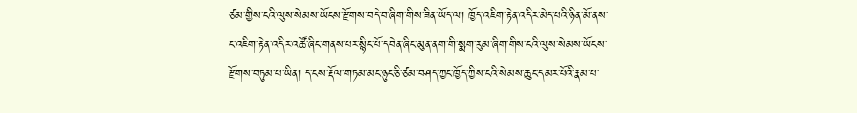ཙམ་གྱིས་ངའི་ལུས་སེམས་ཡོངས་རྫོགས་བདེ་བ་ཞིག་གིས་ཟིན་ཡོད་ལ། ཁྱོད་འཇིག་རྟེན་འདིར་མེད་པའི་ཉིན་མོ་ནས་ང་འཇིག་རྟེན་འདིར་འཚོ་ཞིང་གནས་པར་སྙིང་པོ་དབེན་ཞིང་མུན་ནག་གི་སྨག་རུམ་ཞིག་གིས་ངའི་ལུས་སེམས་ཡོངས་རྫོགས་བཏུམ་པ་ཡིན། ད་ངས་རྡོལ་གཏམ་མང་ཉུང་ཅི་ཙམ་བཤད་ཀྱང་ཁྱོད་ཀྱིས་ངའི་སེམས་ཆུང་དམར་པོའི་རྣམ་པ་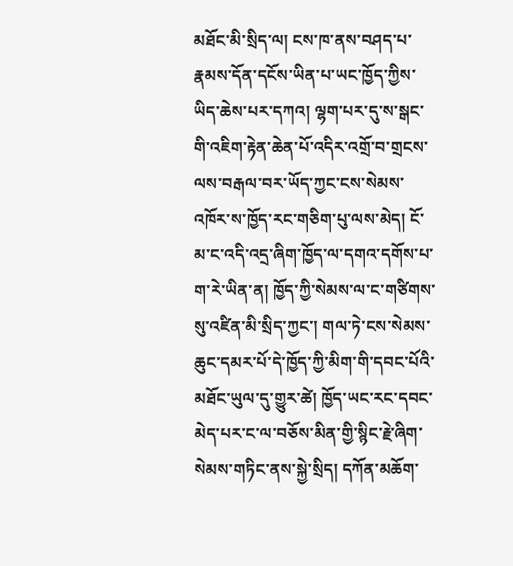མཐོང་མི་སྲིད་ལ། ངས་ཁ་ནས་བཤད་པ་རྣམས་དོན་དངོས་ཡིན་པ་ཡང་ཁྱོད་ཀྱིས་ཡིད་ཆེས་པར་དཀའ། ལྷག་པར་དུ་ས་སྒང་གི་འཇིག་རྟེན་ཆེན་པོ་འདིར་འགྲོ་བ་གྲངས་ལས་བརྒལ་བར་ཡོད་ཀྱང་ངས་སེམས་འཁོར་ས་ཁྱོད་རང་གཅིག་པུ་ལས་མེད། ངོ་མ་ང་འདི་འདྲ་ཞིག་ཁྱོད་ལ་དགའ་དགོས་པ་ག་རེ་ཡིན་ན། ཁྱོད་ཀྱི་སེམས་ལ་ང་གཙིགས་སུ་འཛིན་མི་སྲིད་ཀྱང་། གལ་ཏེ་ངས་སེམས་ཆུང་དམར་པོ་དེ་ཁྱོད་ཀྱི་མིག་གི་དབང་པོའི་མཐོང་ཡུལ་དུ་གྱུར་ཚེ། ཁྱོད་ཡང་རང་དབང་མེད་པར་ང་ལ་བཅོས་མིན་གྱི་སྙིང་རྗེ་ཞིག་སེམས་གཏིང་ནས་སྐྱེ་སྲིད། དཀོན་མཆོག་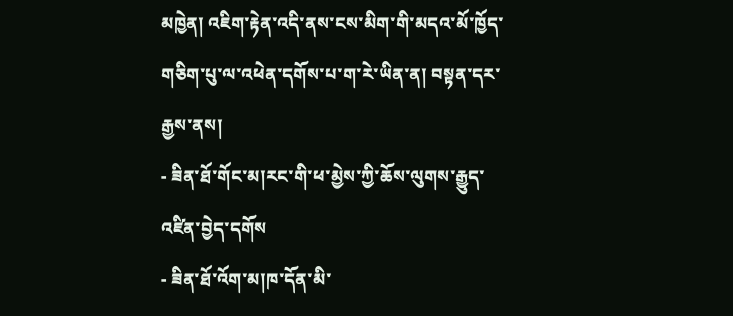མཁྱེན། འཇིག་རྟེན་འདི་ནས་ངས་མིག་གི་མདའ་མོ་ཁྱོད་གཅིག་པུ་ལ་འཕེན་དགོས་པ་ག་རེ་ཡིན་ན། བསྟན་དར་རྒྱས་ནས།
- ཟིན་ཐོ་གོང་མ།རང་གི་ཕ་མྱེས་ཀྱི་ཆོས་ལུགས་རྒྱུད་འཛིན་བྱེད་དགོས
- ཟིན་ཐོ་འོག་མ།ཁ་དོན་མི་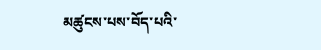མཚུངས་པས་བོད་པའི་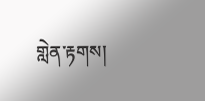གླེན་རྟགས།